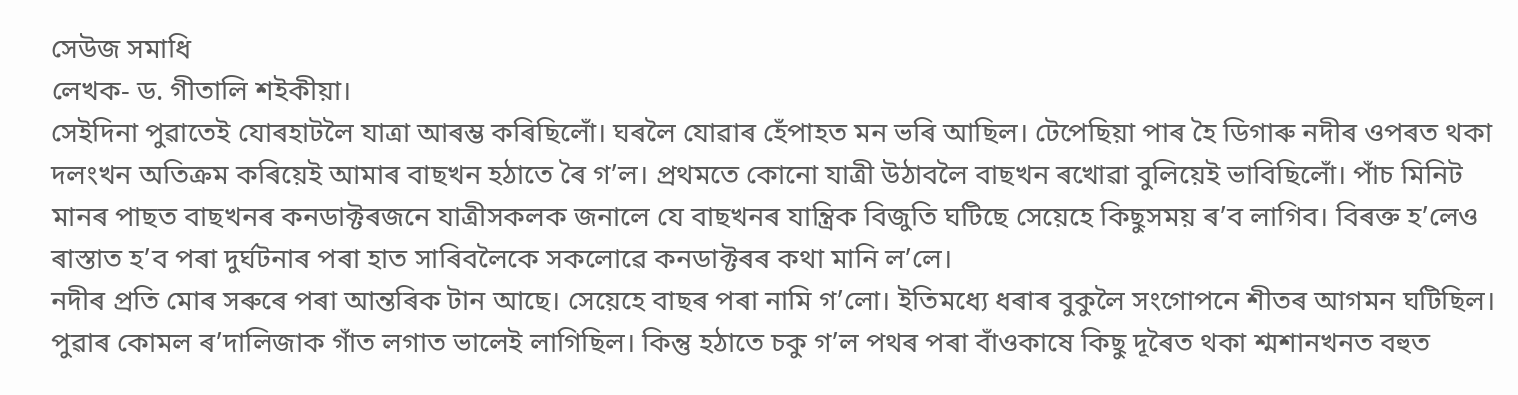সেউজ সমাধি
লেখক- ড. গীতালি শইকীয়া।
সেইদিনা পুৱাতেই যোৰহাটলৈ যাত্ৰা আৰম্ভ কৰিছিলোঁ। ঘৰলৈ যোৱাৰ হেঁপাহত মন ভৰি আছিল। টেপেছিয়া পাৰ হৈ ডিগাৰু নদীৰ ওপৰত থকা দলংখন অতিক্ৰম কৰিয়েই আমাৰ বাছখন হঠাতে ৰৈ গ’ল। প্ৰথমতে কোনো যাত্ৰী উঠাবলৈ বাছখন ৰখোৱা বুলিয়েই ভাবিছিলোঁ। পাঁচ মিনিট মানৰ পাছত বাছখনৰ কনডাক্টৰজনে যাত্ৰীসকলক জনালে যে বাছখনৰ যান্ত্ৰিক বিজুতি ঘটিছে সেয়েহে কিছুসময় ৰ’ব লাগিব। বিৰক্ত হ’লেও ৰাস্তাত হ’ব পৰা দুৰ্ঘটনাৰ পৰা হাত সাৰিবলৈকে সকলোৱে কনডাক্টৰৰ কথা মানি ল’লে।
নদীৰ প্ৰতি মোৰ সৰুৰে পৰা আন্তৰিক টান আছে। সেয়েহে বাছৰ পৰা নামি গ’লো। ইতিমধ্যে ধৰাৰ বুকুলৈ সংগোপনে শীতৰ আগমন ঘটিছিল। পুৱাৰ কোমল ৰ’দালিজাক গাঁত লগাত ভালেই লাগিছিল। কিন্তু হঠাতে চকু গ’ল পথৰ পৰা বাঁওকাষে কিছু দূৰৈত থকা শ্মশানখনত বহুত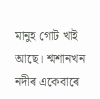মানুহ গোট খাই আছে। শ্মশানখন নদীৰ একেবাৰে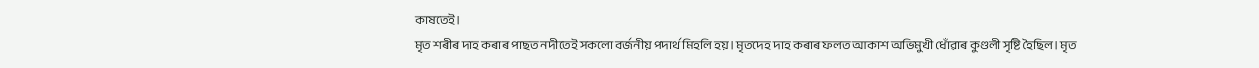কাষতেই।
মৃত শৰীৰ দাহ কৰাৰ পাছত নদীতেই সকলো বৰ্জনীয় পদাৰ্থ মিহলি হয়। মৃতদেহ দাহ কৰাৰ ফলত আকাশ অভিমুখী ধোঁৱাৰ কুণ্ডলী সৃষ্টি হৈছিল। মৃত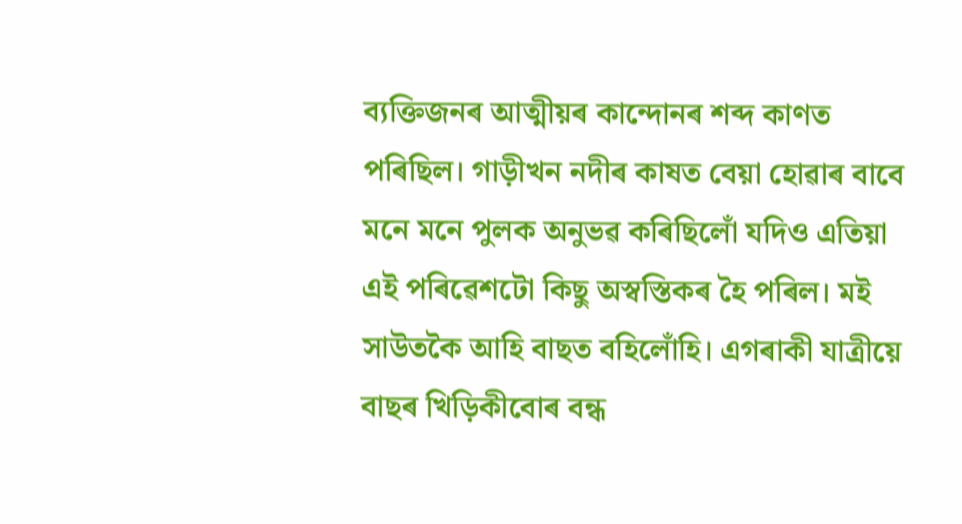ব্যক্তিজনৰ আত্মীয়ৰ কান্দোনৰ শব্দ কাণত পৰিছিল। গাড়ীখন নদীৰ কাষত বেয়া হোৱাৰ বাবে মনে মনে পুলক অনুভৱ কৰিছিলোঁ যদিও এতিয়া এই পৰিৱেশটো কিছু অস্বস্তিকৰ হৈ পৰিল। মই সাউতকৈ আহি বাছত বহিলোঁহি। এগৰাকী যাত্ৰীয়ে বাছৰ খিড়িকীবোৰ বন্ধ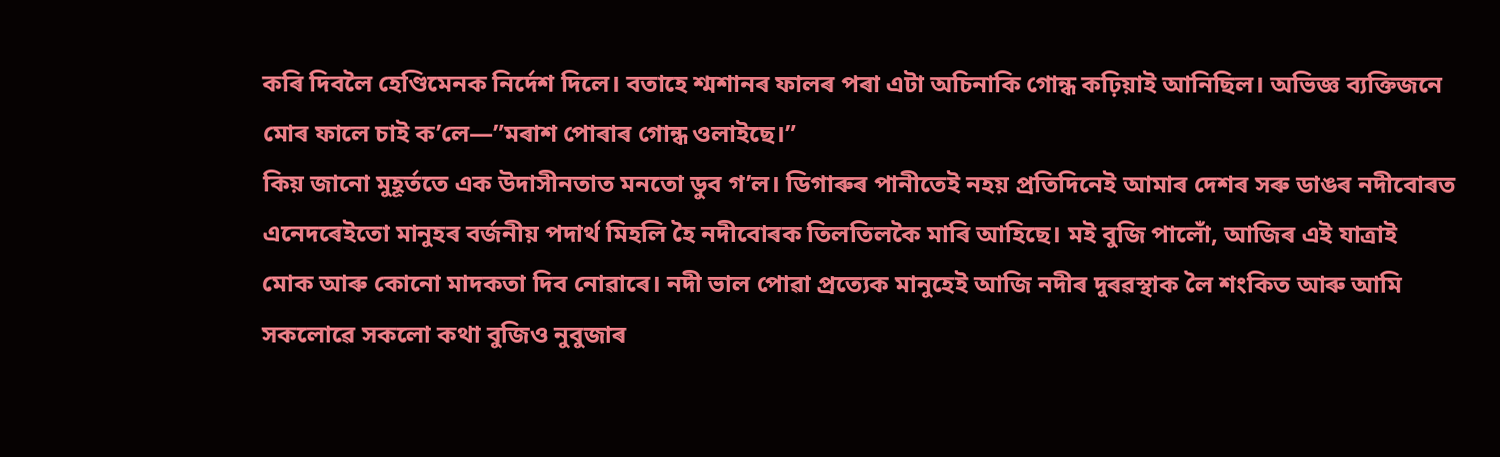কৰি দিবলৈ হেণ্ডিমেনক নিৰ্দেশ দিলে। বতাহে শ্মশানৰ ফালৰ পৰা এটা অচিনাকি গোন্ধ কঢ়িয়াই আনিছিল। অভিজ্ঞ ব্যক্তিজনে মোৰ ফালে চাই ক’লে—”মৰাশ পোৰাৰ গোন্ধ ওলাইছে।”
কিয় জানো মুহূৰ্ততে এক উদাসীনতাত মনতো ডুব গ’ল। ডিগাৰুৰ পানীতেই নহয় প্ৰতিদিনেই আমাৰ দেশৰ সৰু ডাঙৰ নদীবোৰত এনেদৰেইতো মানুহৰ বৰ্জনীয় পদাৰ্থ মিহলি হৈ নদীবোৰক তিলতিলকৈ মাৰি আহিছে। মই বুজি পালোঁ, আজিৰ এই যাত্ৰাই
মোক আৰু কোনো মাদকতা দিব নোৱাৰে। নদী ভাল পোৱা প্ৰত্যেক মানুহেই আজি নদীৰ দুৰৱস্থাক লৈ শংকিত আৰু আমি সকলোৱে সকলো কথা বুজিও নুবুজাৰ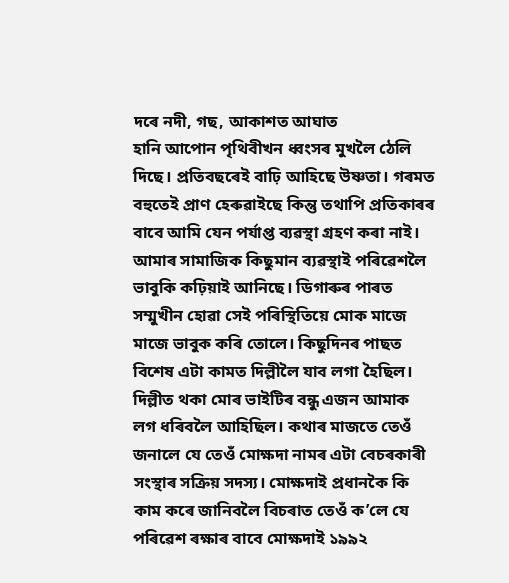দৰে নদী, গছ, আকাশত আঘাত
হানি আপোন পৃথিবীখন ধ্বংসৰ মুখলৈ ঠেলি দিছে। প্ৰতিবছৰেই বাঢ়ি আহিছে উষ্ণতা। গৰমত বহুতেই প্ৰাণ হেৰুৱাইছে কিন্তু তথাপি প্ৰতিকাৰৰ বাবে আমি যেন পৰ্যাপ্ত ব্যৱস্থা গ্ৰহণ কৰা নাই। আমাৰ সামাজিক কিছুমান ব্যৱস্থাই পৰিৱেশলৈ ভাবুকি কঢ়িয়াই আনিছে। ডিগাৰুৰ পাৰত সম্মুখীন হোৱা সেই পৰিস্থিতিয়ে মোক মাজে মাজে ভাবুক কৰি তোলে। কিছুদিনৰ পাছত বিশেষ এটা কামত দিল্লীলৈ যাব লগা হৈছিল। দিল্লীত থকা মোৰ ভাইটিৰ বন্ধু এজন আমাক লগ ধৰিবলৈ আহিছিল। কথাৰ মাজতে তেওঁ জনালে যে তেওঁ মোক্ষদা নামৰ এটা বেচৰকাৰী সংস্থাৰ সক্ৰিয় সদস্য। মোক্ষদাই প্ৰধানকৈ কি কাম কৰে জানিবলৈ বিচৰাত তেওঁ ক’লে যে পৰিৱেশ ৰক্ষাৰ বাবে মোক্ষদাই ১৯৯২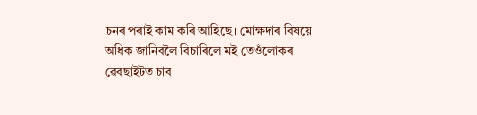চনৰ পৰাই কাম কৰি আহিছে। মোক্ষদাৰ বিষয়ে অধিক জানিবলৈ বিচাৰিলে মই তেওঁলোকৰ ৱেবছাইটত চাব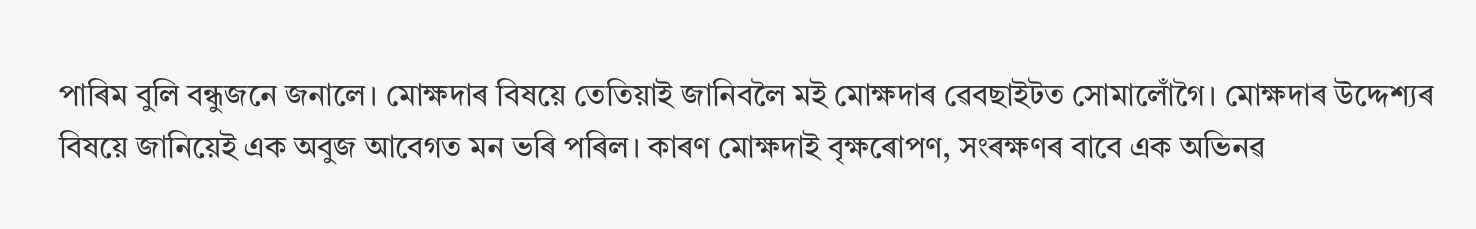পাৰিম বুলি বন্ধুজনে জনালে। মোক্ষদাৰ বিষয়ে তেতিয়াই জানিবলৈ মই মোক্ষদাৰ ৱেবছাইটত সোমালোঁগৈ। মোক্ষদাৰ উদ্দেশ্যৰ বিষয়ে জানিয়েই এক অবুজ আবেগত মন ভৰি পৰিল। কাৰণ মোক্ষদাই বৃক্ষৰোপণ, সংৰক্ষণৰ বাবে এক অভিনৱ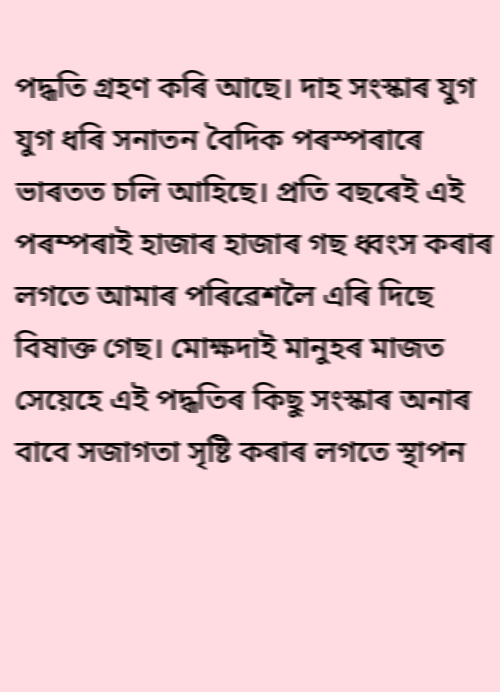পদ্ধতি গ্ৰহণ কৰি আছে। দাহ সংস্কাৰ যুগ যুগ ধৰি সনাতন বৈদিক পৰস্পৰাৰে ভাৰতত চলি আহিছে। প্ৰতি বছৰেই এই পৰম্পৰাই হাজাৰ হাজাৰ গছ ধ্বংস কৰাৰ লগতে আমাৰ পৰিৱেশলৈ এৰি দিছে বিষাক্ত গেছ। মোক্ষদাই মানুহৰ মাজত সেয়েহে এই পদ্ধতিৰ কিছু সংস্কাৰ অনাৰ বাবে সজাগতা সৃষ্টি কৰাৰ লগতে স্থাপন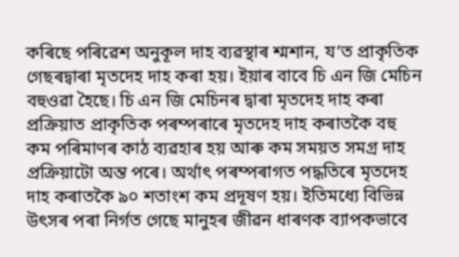কৰিছে পৰিৱেশ অনুকূল দাহ ব্যৱস্থাৰ শ্মশান, য’ত প্ৰাকৃতিক গেছৰদ্বাৰা মৃতদেহ দাহ কৰা হয়। ইয়াৰ বাবে চি এন জি মেচিন বহুওৱা হৈছে। চি এন জি মেচিনৰ দ্বাৰা মৃতদেহ দাহ কৰা প্ৰক্ৰিয়াত প্ৰাকৃতিক পৰম্পৰাৰে মৃতদেহ দাহ কৰাতকৈ বহু কম পৰিমাণৰ কাঠ ব্যৱহাৰ হয় আৰু কম সময়ত সমগ্ৰ দাহ প্ৰক্ৰিয়াটো অন্ত পৰে। অৰ্থাৎ পৰম্পৰাগত পদ্ধতিৰে মৃতদেহ
দাহ কৰাতকৈ ৯০ শতাংশ কম প্ৰদূষণ হয়। ইতিমধ্যে বিভিন্ন উৎসৰ পৰা নিৰ্গত গেছে মানুহৰ জীৱন ধাৰণক ব্যাপকভাবে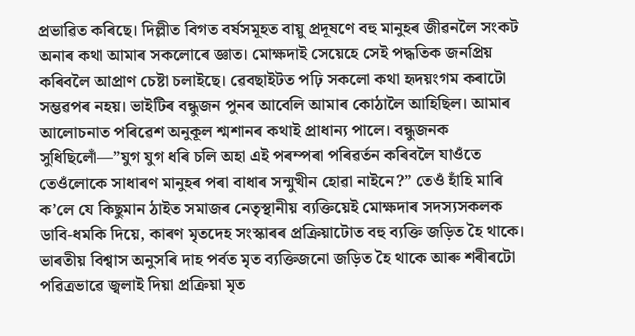প্ৰভাৱিত কৰিছে। দিল্লীত বিগত বৰ্ষসমূহত বায়ু প্ৰদূষণে বহু মানুহৰ জীৱনলৈ সংকট অনাৰ কথা আমাৰ সকলোৰে জ্ঞাত। মোক্ষদাই সেয়েহে সেই পদ্ধতিক জনপ্ৰিয় কৰিবলৈ আপ্ৰাণ চেষ্টা চলাইছে। ৱেবছাইটত পঢ়ি সকলো কথা হৃদয়ংগম কৰাটো সম্ভৱপৰ নহয়। ভাইটিৰ বন্ধুজন পুনৰ আবেলি আমাৰ কোঠালৈ আহিছিল। আমাৰ আলোচনাত পৰিৱেশ অনুকূল শ্মশানৰ কথাই প্ৰাধান্য পালে। বন্ধুজনক সুধিছিলোঁ—”যুগ যুগ ধৰি চলি অহা এই পৰম্পৰা পৰিৱৰ্তন কৰিবলৈ যাওঁতে তেওঁলোকে সাধাৰণ মানুহৰ পৰা বাধাৰ সন্মুখীন হোৱা নাইনে?” তেওঁ হাঁহি মাৰি ক’লে যে কিছুমান ঠাইত সমাজৰ নেতৃস্থানীয় ব্যক্তিয়েই মোক্ষদাৰ সদস্যসকলক ডাবি-ধমকি দিয়ে, কাৰণ মৃতদেহ সংস্কাৰৰ প্ৰক্ৰিয়াটোত বহু ব্যক্তি জড়িত হৈ থাকে। ভাৰতীয় বিশ্বাস অনুসৰি দাহ পৰ্বত মৃত ব্যক্তিজনো জড়িত হৈ থাকে আৰু শৰীৰটো পৱিত্ৰভাৱে জ্বলাই দিয়া প্ৰক্ৰিয়া মৃত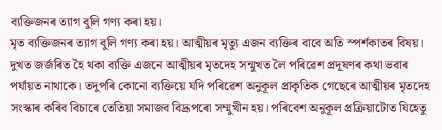ব্যক্তিজনৰ ত্যাগ বুলি গণ্য কৰা হয়।
মৃত ব্যক্তিজনৰ ত্যাগ বুলি গণ্য কৰা হয়। আত্মীয়ৰ মৃত্যু এজন ব্যক্তিৰ বাবে অতি স্পৰ্শকাতৰ বিষয়। দুখত জৰ্জৰিত হৈ থকা ব্যক্তি এজনে আত্মীয়ৰ মৃতদেহ সন্মুখত লৈ পৰিৱেশ প্ৰদূষণৰ কথা ভবাৰ পৰ্যায়ত নাথাকে। তদুপৰি কোনো ব্যক্তিয়ে যদি পৰিৱেশ অনুকূল প্ৰাকৃতিক গেছেৰে আত্মীয়ৰ মৃতদেহ সংস্কাৰ কৰিব বিচাৰে তেতিয়া সমাজব বিদ্ৰূপৰো সম্মুখীন হয়। পৰিবেশ অনুকূল প্ৰক্ৰিয়াটোত যিহেতু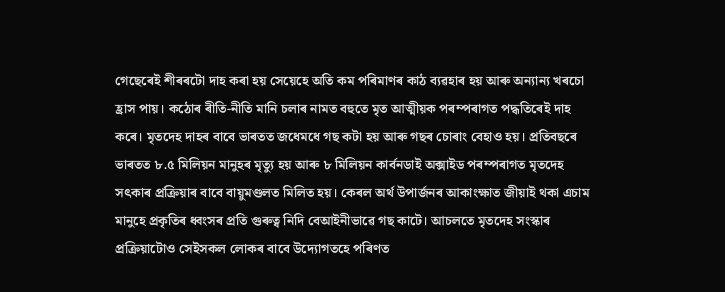গেছেৰেই শীৰৰটো দাহ কৰা হয় সেয়েহে অতি কম পৰিমাণৰ কাঠ ব্যৱহাৰ হয় আৰু অন্যান্য খৰচো হ্ৰাস পায়। কঠোৰ ৰীতি-নীতি মানি চলাৰ নামত বহুতে মৃত আত্মীয়ক পৰম্পৰাগত পদ্ধতিৰেই দাহ কৰে। মৃতদেহ দাহৰ বাবে ভাৰতত জধেমধে গছ কটা হয় আৰু গছৰ চোৰাং বেহাও হয়। প্ৰতিবছৰে ভাৰতত ৮.৫ মিলিয়ন মানুহৰ মৃত্যু হয় আৰু ৮ মিলিয়ন কাৰ্বনডাই অক্সাইড পৰম্পৰাগত মৃতদেহ সৎকাৰ প্ৰক্ৰিয়াৰ বাবে বায়ুমণ্ডলত মিলিত হয়। কেৰল অৰ্থ উপাৰ্জনৰ আকাংক্ষাত জীয়াই থকা এচাম মানুহে প্ৰকৃতিৰ ধ্বংসৰ প্ৰতি গুৰুত্ব নিদি বেআইনীভাৱে গছ কাটে। আচলতে মৃতদেহ সংস্কাৰ প্ৰক্ৰিয়াটোও সেইসকল লোকৰ বাবে উদ্যোগতহে পৰিণত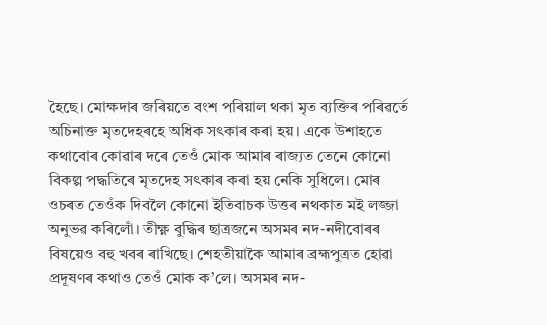হৈছে। মোক্ষদাৰ জৰিয়তে বংশ পৰিয়াল থকা মৃত ব্যক্তিৰ পৰিৱৰ্তে অচিনাক্ত মৃতদেহৰহে অধিক সৎকাৰ কৰা হয়। একে উশাহতে কথাবোৰ কোৱাৰ দৰে তেওঁ মোক আমাৰ ৰাজ্যত তেনে কোনো বিকল্প পদ্ধতিৰে মৃতদেহ সৎকাৰ কৰা হয় নেকি সুধিলে। মোৰ ওচৰত তেওঁক দিবলৈ কোনো ইতিবাচক উত্তৰ নথকাত মই লজ্জা অনুভৱ কৰিলোঁ। তীক্ষ্ণ বুদ্ধিৰ ছাত্ৰজনে অসমৰ নদ-নদীবোৰৰ বিষয়েও বহু খবৰ ৰাখিছে। শেহতীয়াকৈ আমাৰ ব্ৰহ্মপুত্ৰত হোৱা প্ৰদূষণৰ কথাও তেওঁ মোক ক’লে। অসমৰ নদ-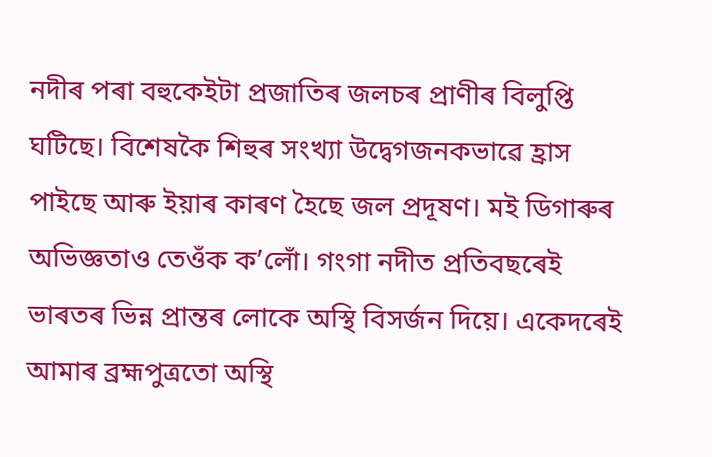নদীৰ পৰা বহুকেইটা প্ৰজাতিৰ জলচৰ প্ৰাণীৰ বিলুপ্তি ঘটিছে। বিশেষকৈ শিহুৰ সংখ্যা উদ্বেগজনকভাৱে হ্ৰাস পাইছে আৰু ইয়াৰ কাৰণ হৈছে জল প্ৰদূষণ। মই ডিগাৰুৰ অভিজ্ঞতাও তেওঁক ক’লোঁ। গংগা নদীত প্ৰতিবছৰেই ভাৰতৰ ভিন্ন প্ৰান্তৰ লোকে অস্থি বিসৰ্জন দিয়ে। একেদৰেই আমাৰ ব্ৰহ্মপুত্ৰতো অস্থি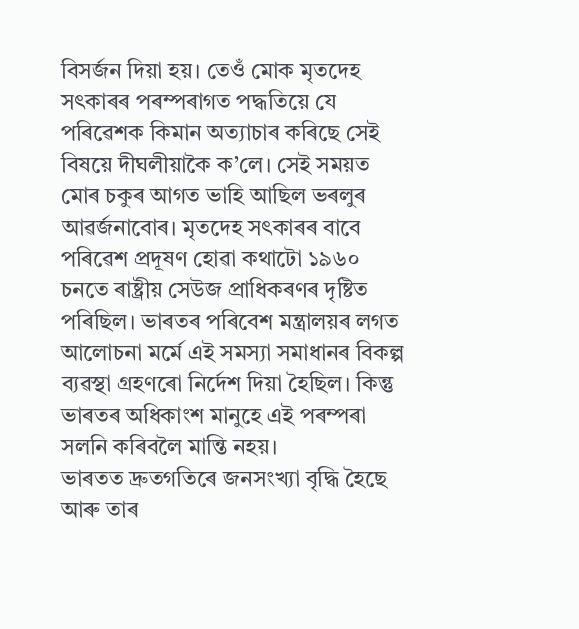বিসৰ্জন দিয়া হয়। তেওঁ মোক মৃতদেহ সৎকাৰৰ পৰম্পৰাগত পদ্ধতিয়ে যে পৰিৱেশক কিমান অত্যাচাৰ কৰিছে সেই বিষয়ে দীঘলীয়াকৈ ক’লে। সেই সময়ত মোৰ চকুৰ আগত ভাহি আছিল ভৰলুৰ আৱৰ্জনাবোৰ। মৃতদেহ সৎকাৰৰ বাবে পৰিৱেশ প্ৰদূষণ হোৱা কথাটো ১৯৬০ চনতে ৰাষ্ট্ৰীয় সেউজ প্ৰাধিকৰণৰ দৃষ্টিত পৰিছিল। ভাৰতৰ পৰিবেশ মন্ত্ৰালয়ৰ লগত আলোচনা মৰ্মে এই সমস্যা সমাধানৰ বিকল্প ব্যৱস্থা গ্ৰহণৰো নিৰ্দেশ দিয়া হৈছিল। কিন্তু ভাৰতৰ অধিকাংশ মানুহে এই পৰম্পৰা সলনি কৰিবলৈ মান্তি নহয়।
ভাৰতত দ্ৰুতগতিৰে জনসংখ্যা বৃদ্ধি হৈছে আৰু তাৰ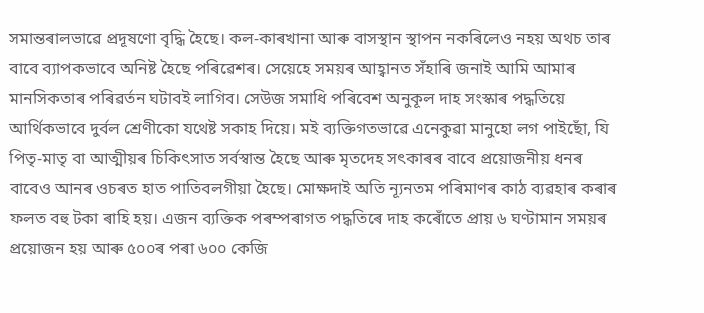সমান্তৰালভাৱে প্ৰদূষণো বৃদ্ধি হৈছে। কল-কাৰখানা আৰু বাসস্থান স্থাপন নকৰিলেও নহয় অথচ তাৰ বাবে ব্যাপকভাবে অনিষ্ট হৈছে পৰিৱেশৰ। সেয়েহে সময়ৰ আহ্বানত সঁহাৰি জনাই আমি আমাৰ মানসিকতাৰ পৰিৱৰ্তন ঘটাবই লাগিব। সেউজ সমাধি পৰিবেশ অনুকূল দাহ সংস্কাৰ পদ্ধতিয়ে আৰ্থিকভাবে দুৰ্বল শ্ৰেণীকো যথেষ্ট সকাহ দিয়ে। মই ব্যক্তিগতভাৱে এনেকুৱা মানুহো লগ পাইছোঁ, যি পিতৃ-মাতৃ বা আত্মীয়ৰ চিকিৎসাত সৰ্বস্বান্ত হৈছে আৰু মৃতদেহ সৎকাৰৰ বাবে প্ৰয়োজনীয় ধনৰ বাবেও আনৰ ওচৰত হাত পাতিবলগীয়া হৈছে। মোক্ষদাই অতি ন্যূনতম পৰিমাণৰ কাঠ ব্যৱহাৰ কৰাৰ ফলত বহু টকা ৰাহি হয়। এজন ব্যক্তিক পৰম্পৰাগত পদ্ধতিৰে দাহ কৰোঁতে প্ৰায় ৬ ঘণ্টামান সময়ৰ প্ৰয়োজন হয় আৰু ৫০০ৰ পৰা ৬০০ কেজি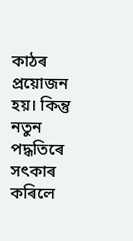কাঠৰ প্ৰয়োজন হয়। কিন্তু নতুন পদ্ধতিৰে সৎকাৰ কৰিলে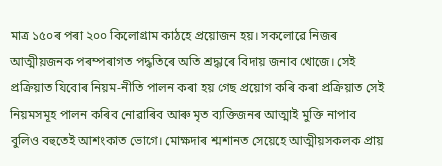মাত্ৰ ১৫০ৰ পৰা ২০০ কিলোগ্ৰাম কাঠহে প্ৰয়োজন হয়। সকলোৱে নিজৰ আত্মীয়জনক পৰম্পৰাগত পদ্ধতিৰে অতি শ্ৰদ্ধাৰে বিদায় জনাব খোজে। সেই প্ৰক্ৰিয়াত যিবোৰ নিয়ম-নীতি পালন কৰা হয় গেছ প্ৰয়োগ কৰি কৰা প্ৰক্ৰিয়াত সেই নিয়মসমূহ পালন কৰিব নোৱাৰিব আৰু মৃত ব্যক্তিজনৰ আত্মাই মুক্তি নাপাব বুলিও বহুতেই আশংকাত ভোগে। মোক্ষদাৰ শ্মশানত সেয়েহে আত্মীয়সকলক প্ৰায়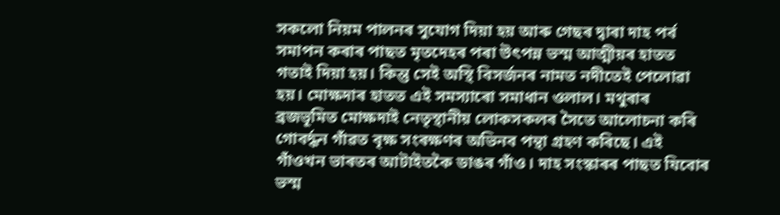সকলো নিয়ম পালনৰ সুযোগ দিয়া হয় আৰু গেছৰ দ্বাৰা দাহ পৰ্ব সমাপন কৰাৰ পাছত মৃতদেহৰ পৰা উৎপন্ন ভস্ম আত্মীয়ৰ হাতত গতাই দিয়া হয়। কিন্তু সেই অস্থি বিসৰ্জনৰ নামত নদীতেই পেলোৱা হয়। মোক্ষদাৰ হাতত এই সমস্যাৰো সমাধান ওলাল। মথুৰাৰ ব্ৰজভূমিত মোক্ষদাই নেতৃস্থানীয় লোকসকলৰ সৈতে আলোচনা কৰি গোবৰ্দ্ধন গাঁৱত বৃক্ষ সংৰক্ষণৰ অভিনব পন্থা গ্ৰহণ কৰিছে। এই গাঁওখন ভাৰতৰ আটাইতকৈ ডাঙৰ গাঁও। দাহ সংস্কাৰৰ পাছত যিবোৰ ভস্ম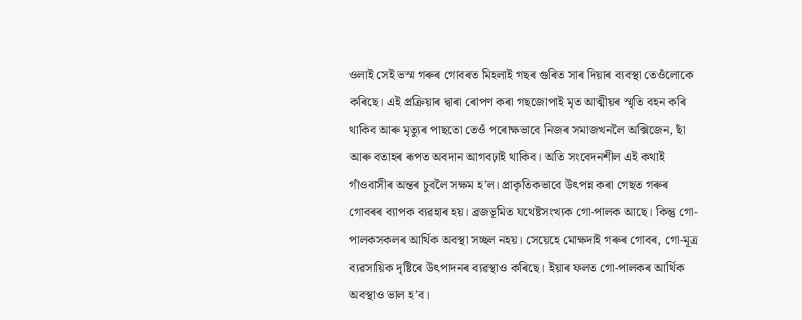ওলাই সেই ভস্ম গৰুৰ গোবৰত মিহলাই গছৰ গুৰিত সাৰ দিয়াৰ ব্যবস্থা তেওঁলোকে কৰিছে। এই প্ৰক্ৰিয়াৰ দ্বাৰা ৰোপণ কৰা গছজোপাই মৃত আত্মীয়ৰ স্মৃতি বহন কৰি থাকিব আৰু মৃত্যুৰ পাছতো তেওঁ পৰোক্ষভাবে নিজৰ সমাজখনলৈ অক্সিজেন, ছাঁ আৰু বতাহৰ ৰূপত অবদান আগবঢ়াই থাকিব। অতি সংবেদনশীল এই কথাই গাঁওবাসীৰ অন্তৰ চুবলৈ সক্ষম হ’ল। প্ৰাকৃতিকভাবে উৎপন্ন কৰা গেছত গৰুৰ গোবৰৰ ব্যাপক ব্যৱহাৰ হয়। ব্ৰজভূমিত যথেষ্টসংখ্যক গো-পালক আছে। কিন্তু গো-পালকসকলৰ আৰ্থিক অবস্থা সচ্ছল নহয়। সেয়েহে মোক্ষদাই গৰুৰ গোবৰ, গো-মূত্ৰ ব্যৱসায়িক দৃষ্টিৰে উৎপাদনৰ ব্যৱস্থাও কৰিছে। ইয়াৰ ফলত গো-পালকৰ আৰ্থিক অবস্থাও ভাল হ’ব।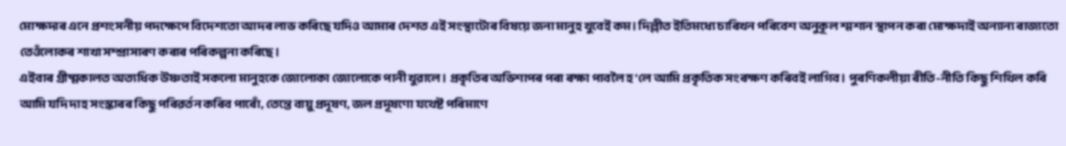মোক্ষদাৰ এনে প্ৰশংসনীয় পদক্ষেপে বিদেশতো আদৰ লাভ কৰিছে যদিও আমাৰ দেশত এই সংস্থাটোৰ বিষয়ে জনা মানুহ খুবেই কম। দিল্লীত ইতিমধ্যে চাৰিখন পৰিবেশ অনুকূল শ্মশান স্থাপন কৰা মোক্ষদাই অন্যান্য ৰাজ্যতো তেওঁলোকৰ শাখা সম্প্ৰাসাৰণ কৰাৰ পৰিকল্পনা কৰিছে।
এইবাৰ গ্ৰীষ্মকালত অত্যধিক উষ্ণতাই সকলো মানুহকে জোলোকা জোলোকে পানী খুৱালে। প্ৰকৃতিৰ অভিশাপৰ পৰা ৰক্ষা পাবলৈ হ’লে আমি প্ৰকৃতিক সংৰক্ষণ কৰিবই লাগিব। পুৰণিকলীয়া ৰীতি-নীতি কিছু শিথিল কৰি আমি যদি দাহ সংস্কাৰৰ কিছু পৰিৱৰ্তন কৰিব পাৰোঁ, তেন্তে বায়ু প্ৰদূষণ, জল প্ৰদূষণো যথেষ্ট পৰিমাণে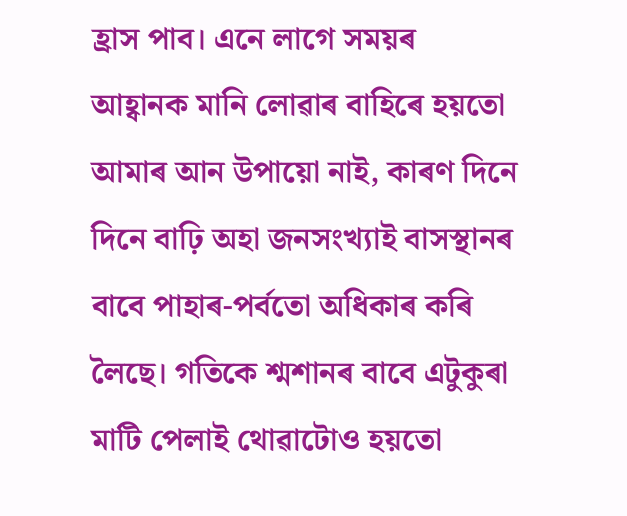হ্ৰাস পাব। এনে লাগে সময়ৰ আহ্বানক মানি লোৱাৰ বাহিৰে হয়তো আমাৰ আন উপায়ো নাই, কাৰণ দিনে দিনে বাঢ়ি অহা জনসংখ্যাই বাসস্থানৰ বাবে পাহাৰ-পৰ্বতো অধিকাৰ কৰি লৈছে। গতিকে শ্মশানৰ বাবে এটুকুৰা মাটি পেলাই থোৱাটোও হয়তো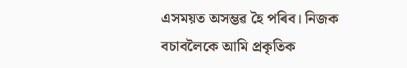এসময়ত অসম্ভৱ হৈ পৰিব। নিজক বচাবলৈকে আমি প্ৰকৃতিক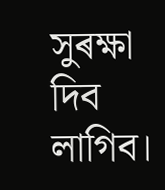সুৰক্ষা দিব লাগিব।